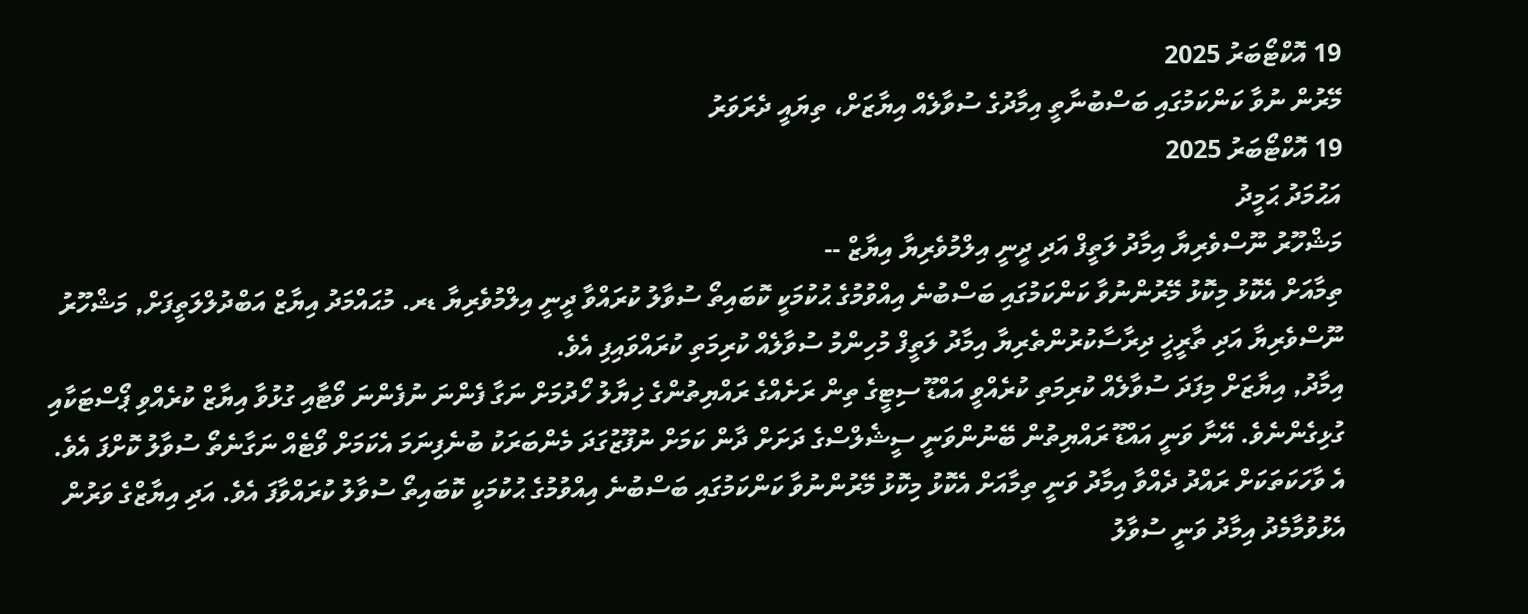19 އޮކްޓޯބަރު 2025
މޭރުން ނުވާ ކަންކަމުގައި ބަސްބުނާތީ އިމާދުގެ ސުވާލެއް އިޔާޒަށް، ތިޔައީ ދެރަވަރު
19 އޮކްޓޯބަރު 2025
އަޙުމަދު ޙަމީދު
މަޝްހޫރު ނޫސްވެރިޔާ އިމާދު ލަތީފް އަދި ދީނީ އިލްމުވެރިޔާ އިޔާޒް --
ތިމާއަށް އެކޮޅު މިކޮޅު މޭރުންނުވާ ކަންކަމުގައި ބަސްބުނެ އިއްވުމުގެ ޙުކުމަކީ ކޮބައިތޯ ސުވާލު ކުރައްވާ ދީނީ އިލްމުވެރިޔާ ޑރ. މުޙައްމަދު އިޔާޒް އަބްދުލްލަތީފަށް, މަޝްހޫރު ނޫސްވެރިޔާ އަދި ތާރީޚީ ދިރާސާކުރުންތެރިޔާ އިމާދު ލަތީފް މުހިންމު ސުވާލެއް ކުރިމަތި ކުރައްވައިފި އެވެ.
އިމާދު, އިޔާޒަށް މިފަދަ ސުވާލެއް ކުރިމަތި ކުރެއްވީ އައްޑޫ ސިޓީގެ ތިން ރަށެއްގެ ރައްޔިތުންގެ ޚިޔާލު ހޯދުމަށް ނަގާ ފެންނަ ނުފެންނަ ވޯޓާއި ގުޅުވާ އިޔާޒް ކުރެއްވި ޕޯސްޓަކާއި ގުޅިގެންނެވެ. އޭނާ ވަނީ އައްޑޫ ރައްޔިތުން ބޭނުންވަނީ ސީޝެލްސްގެ ދަށަށް ދާން ކަމަށް ނުފޫޒުގަދަ މެންބަރަކު ބުނެފިނަމަ އެކަމަށް ވޯޓެއް ނަގާނެތޯ ސުވާލު ކޮށްފަ އެވެ.
އެ ވާހަކަތަކަށް ރައްދު ދެއްވާ އިމާދު ވަނީ ތިމާއަށް އެކޮޅު މިކޮޅު މޭރުންނުވާ ކަންކަމުގައި ބަސްބުނެ އިއްވުމުގެ ޙުކުމަކީ ކޮބައިތޯ ސުވާލު ކުރައްވާފަ އެވެ. އަދި އިޔާޒްގެ ވަރުން އެޅުވުމާމެދު އިމާދު ވަނީ ސުވާލު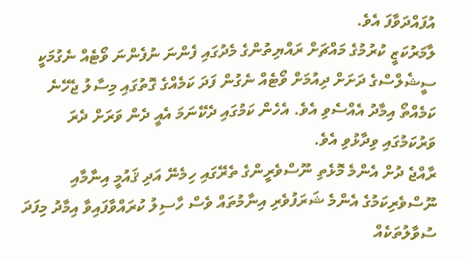އުފައްދަވާފަ އެވެ.
ލާމަރުކަޒީ ކުރުމުގެ މައްޗަށް ރައްޔިތުންގެ މެދުގައި ފެންނަ ނުފެންނަ ވޯޓެއް ނެގުމަކީ ސީޝެލްސްގެ ދަށަށް ދިއުމަށް ވޯޓެއް ނެގުން ފަދަ ކަމެއްގެ ގޮތުގައި މިސާލު ޖެހޭނެ ކަމެއްތޯ އިމާދު އެއްސެވި އެވެ. އެހެން ކަމުގައި ދެކޭނަމަ އެއީ ދެން ވަރަށް ދެރަ ވަރުކަމުގައި ވިދާޅުވި އެވެ.
ރާއްޖެ ދުށް އެންމެ މޮޅެތި ނޫސްވެރީންގެ ތެރޭގައި ހިމެނޭ އަދި ޤައުމީ އިނާމާއި ނޫސްވެރިކަމުގެ އެންމެ ޝަރަފުވެރި އިނާމުތައް ވެސް ހާސިލު ކުރައްވާފައިވާ އިމާދު މިފަދަ ސުވާލުތަކެއް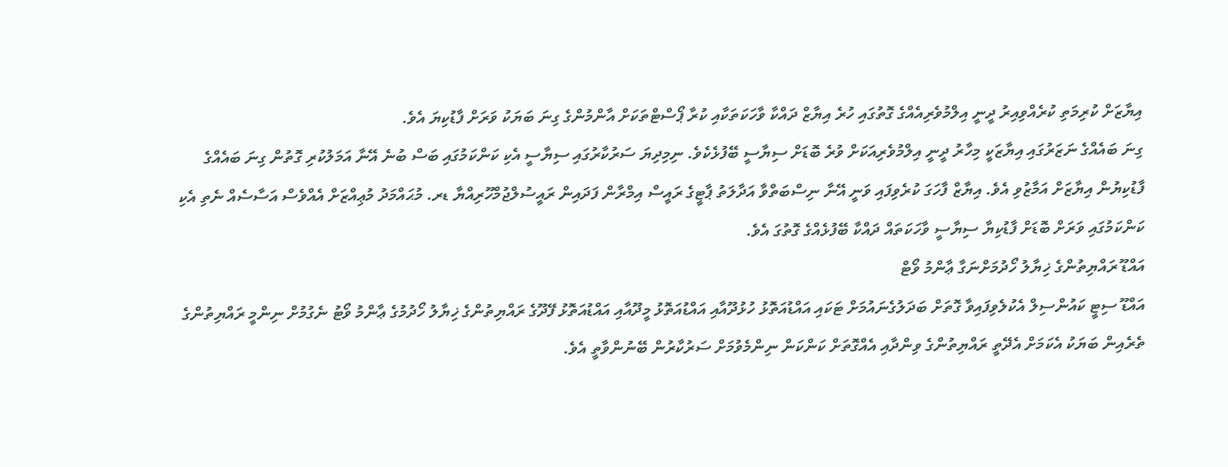އިޔާޒަށް ކުރިމަތި ކުރެއްވިއިރު ދީނީ އިލްމުވެރިއެއްގެ ގޮތުގައި ހުރެ އިޔާޒް ދައްކާ ވާހަކަތަކާއި ކުރާ ޕޯސްޓްތަކަށް އާންމުންގެ ގިނަ ބަޔަކު ވަރަށް ފާޑުކިޔަ އެވެ.
ގިނަ ބައެއްގެ ނަޒަރުގައި އިޔާޒަކީ މިހާރު ދީނީ އިލްމުވެރިއަކަށް ވުރެ ބޮޑަށް ސިޔާސީ ބޭފުޅެކެވެ. ނިމިދިޔަ ސަރުކާރުގައި ސިޔާސީ އެކި ކަންކަމުގައި ބަސް ބުނެ އޭނާ އަމަލުކުރި ގޮތުން ގިނަ ބައެއްގެ ފާޑުކިޔުން އިޔާޒަށް އަމާޒުވި އެވެ. އިޔާޒް ފާހަގަ ކުރެވިފައި ވަނީ އޭނާ ނިސްބަތްވާ އަދާލަތު ޕާޓީގެ ރައީސް އިމްރާން ފަދައިން ރައީސުލްޖުމްހޫރިއްޔާ ޑރ. މުޙައްމަދު މުޢިއްޒަށް އެއްވެސް އަސާސެއް ނެތި އެކި ކަންކަމުގައި ވަރަށް ބޮޑަށް ފާޑުކިޔާ ސިޔާސީ ވާހަކަތައް ދައްކާ ބޭފުޅެއްގެ ގޮތުގަ އެވެ.
އައްޑޫ ރައްޔިތުންގެ ޚިޔާލު ހޯދުމަށްނަގާ ޢާންމު ވޯޓް
އައްޑޫ ސިޓީ ކައުންސިލް އެކުލެވިފައިވާ ގޮތަށް ބަދަލުގެނައުމަށް ޓަކައި އައްޑުއަތޮޅު ހުޅުދޫއާއި އައްޑުއަތޮޅު މީދޫއާއި އައްޑުއަތޮޅު ފޭދޫގެ ރައްޔިތުންގެ ޚިޔާލު ހޯދުމުގެ ޢާންމު ވޯޓު ނެގުމުށް ނިންމީ ރައްޔިތުންގެ ތެރެއިން ބަޔަކު އެކަމަށް އެދޭތީ ރައްޔިތުންގެ ވިންދާއި އެއްގޮތަށް ކަންކަން ނިންމެވުމަށް ސަރުކާރުން ބޭނުންވާތީ އެވެ.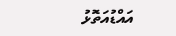އައްޑުއަތޮޅު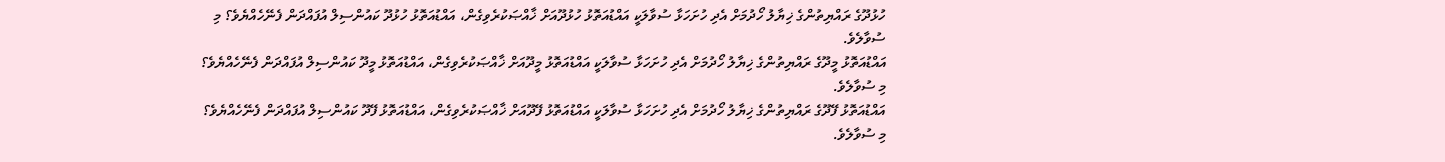ހުޅުދޫގެ ރައްޔިތުންގެ ޚިޔާލު ހޯދުމަށް އެދި ހުށަހަޅާ ސުވާލަކީ އައްޑުއަތޮޅު ހުޅުދޫއަށް ޚާއްޞަކުރެވިގެން، އައްޑުއަތޮޅު ހުޅުދޫ ކައުންސިލް އުފައްދަން ފެނޭހެއްޔެވެ؟ މި ސުވާލެވެ.
އައްޑުއަތޮޅު މީދޫގެ ރައްޔިތުންގެ ޚިޔާލު ހޯދުމަށް އެދި ހުށަހަޅާ ސުވާލަކީ އައްޑުއަތޮޅު މީދޫއަށް ޚާއްޞަކުރެވިގެން، އައްޑުއަތޮޅު މީދޫ ކައުންސިލް އުފައްދަން ފެނޭހެއްޔެވެ؟ މި ސުވާލެވެ.
އައްޑުއަތޮޅު ފޭދޫގެ ރައްޔިތުންގެ ޚިޔާލު ހޯދުމަށް އެދި ހުށަހަޅާ ސުވާލަކީ އައްޑުއަތޮޅު ފޭދޫއަށް ޚާއްޞަކުރެވިގެން، އައްޑުއަތޮޅު ފޭދޫ ކައުންސިލް އުފައްދަން ފެނޭހެއްޔެވެ؟ މި ސުވާލެވެ.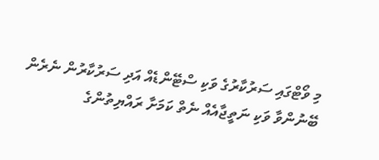މި ވޯޓްގައި ސަރުކާރުގެ ވަކި ސްޓޭންޑެއް އަދި ސަރުކާރުން ނެރެން ބޭނުންވާ ވަކި ނަތީޖާއެއް ނެތް ކަމަށާ ރައްޔިތުންގެ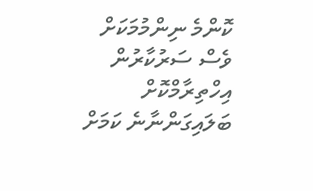ކޮންމެ ނިންމުމަކަށް ވެސް ސަރުކާރުން އިހްތިރާމްކޮށް ބަލައިގަންނާނެ ކަމަށް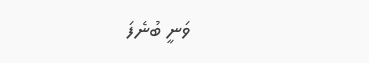ވަނީ ބުނެފަ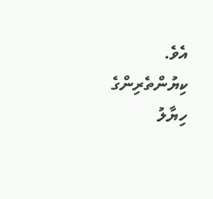އެވެ.
ކިޔުންތެރިންގެ ހިޔާލު